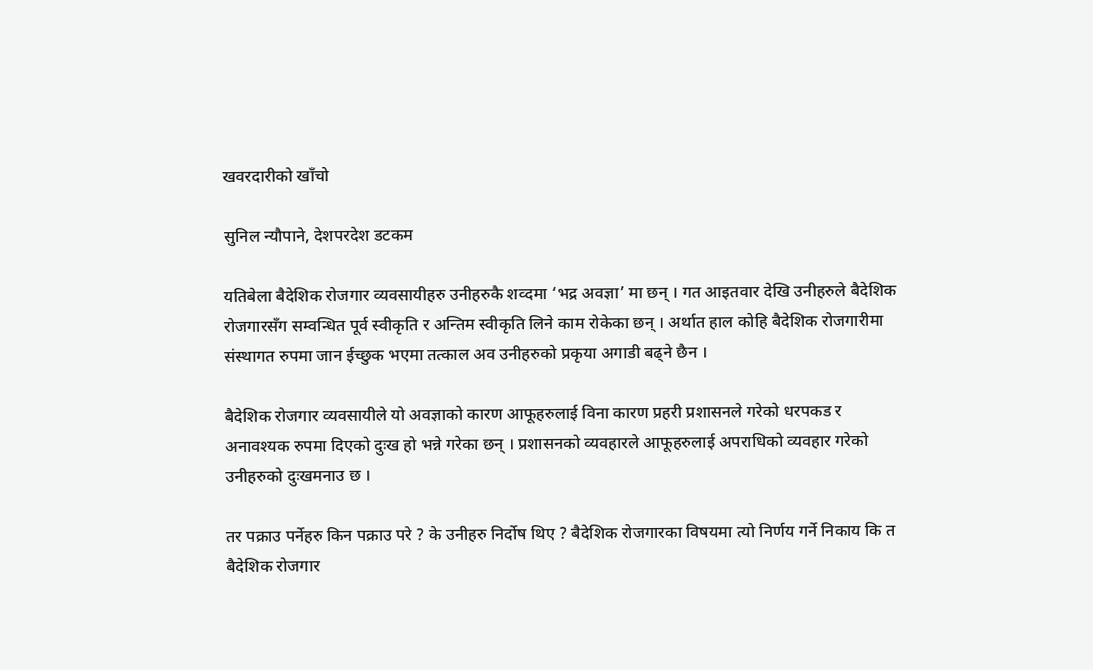खवरदारीको खाँचो

सुनिल न्यौपाने, देशपरदेश डटकम

यतिबेला बैदेशिक रोजगार व्यवसायीहरु उनीहरुकै शव्दमा ‘भद्र अवज्ञा’ मा छन् । गत आइतवार देखि उनीहरुले बैदेशिक रोजगारसँग सम्वन्धित पूर्व स्वीकृति र अन्तिम स्वीकृति लिने काम रोकेका छन् । अर्थात हाल कोहि बैदेशिक रोजगारीमा संस्थागत रुपमा जान ईच्छुक भएमा तत्काल अव उनीहरुको प्रकृया अगाडी बढ्ने छैन ।

बैदेशिक रोजगार व्यवसायीले यो अवज्ञाको कारण आफूहरुलाई विना कारण प्रहरी प्रशासनले गरेको धरपकड र अनावश्यक रुपमा दिएको दुःख हो भन्ने गरेका छन् । प्रशासनको व्यवहारले आफूहरुलाई अपराधिको व्यवहार गरेको उनीहरुको दुःखमनाउ छ ।

तर पक्राउ पर्नेहरु किन पक्राउ परे ? के उनीहरु निर्दोष थिए ? बैदेशिक रोजगारका विषयमा त्यो निर्णय गर्ने निकाय कि त बैदेशिक रोजगार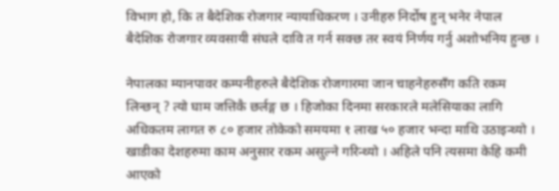विभाग हो, कि त बैदेशिक रोजगार न्यायाधिकरण । उनीहरु निर्दोष हुन् भनेर नेपाल बैदेशिक रोजगार व्यवसायी संघले दावि त गर्न सक्छ तर स्वयं निर्णय गर्नु अशोभनिय हुन्छ ।

नेपालका म्यानपावर कम्पनीहरुले बैदेशिक रोजगारमा जान चाहनेहरुसँग कति रकम लिन्छन् ? त्यो घाम जत्तिकै छर्लङ्ग छ । हिजोका दिनमा सरकारले मलेसियाका लागि अधिकतम लागत रु ८० हजार तोकेको समयमा १ लाख ५० हजार भन्दा माथि उठाइन्थ्यो । खाडीका देशहरुमा काम अनुसार रकम असुल्ने गरिन्थ्यो । अहिले पनि त्यसमा केहि कमी आएको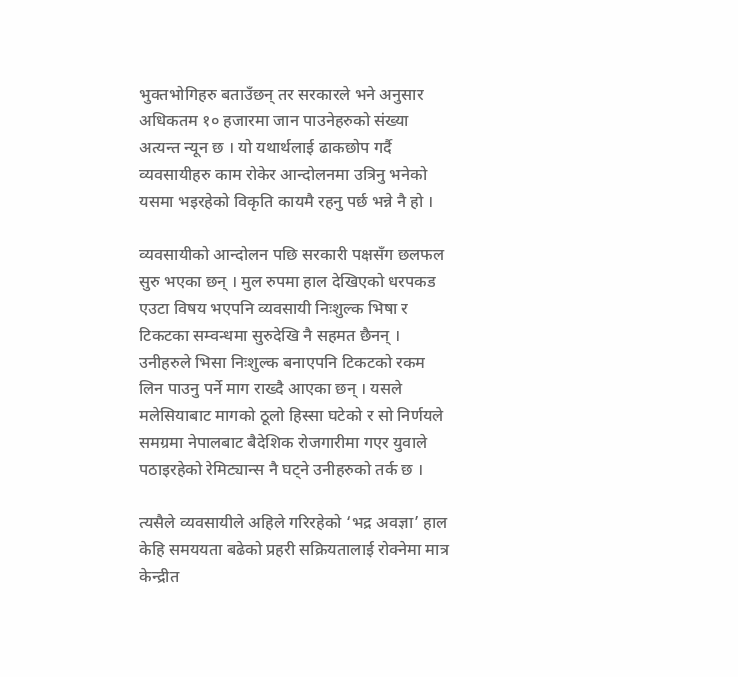भुक्तभोगिहरु बताउँछन् तर सरकारले भने अनुसार अधिकतम १० हजारमा जान पाउनेहरुको संख्या अत्यन्त न्यून छ । यो यथार्थलाई ढाकछोप गर्दै व्यवसायीहरु काम रोकेर आन्दोलनमा उत्रिनु भनेको यसमा भइरहेको विकृति कायमै रहनु पर्छ भन्ने नै हो ।

व्यवसायीको आन्दोलन पछि सरकारी पक्षसँग छलफल सुरु भएका छन् । मुल रुपमा हाल देखिएको धरपकड एउटा विषय भएपनि व्यवसायी निःशुल्क भिषा र टिकटका सम्वन्धमा सुरुदेखि नै सहमत छैनन् । उनीहरुले भिसा निःशुल्क बनाएपनि टिकटको रकम लिन पाउनु पर्ने माग राख्दै आएका छन् । यसले मलेसियाबाट मागको ठूलो हिस्सा घटेको र सो निर्णयले समग्रमा नेपालबाट बैदेशिक रोजगारीमा गएर युवाले पठाइरहेको रेमिट्यान्स नै घट्ने उनीहरुको तर्क छ ।

त्यसैले व्यवसायीले अहिले गरिरहेको ‘भद्र अवज्ञा’ हाल केहि समययता बढेको प्रहरी सक्रियतालाई रोक्नेमा मात्र केन्द्रीत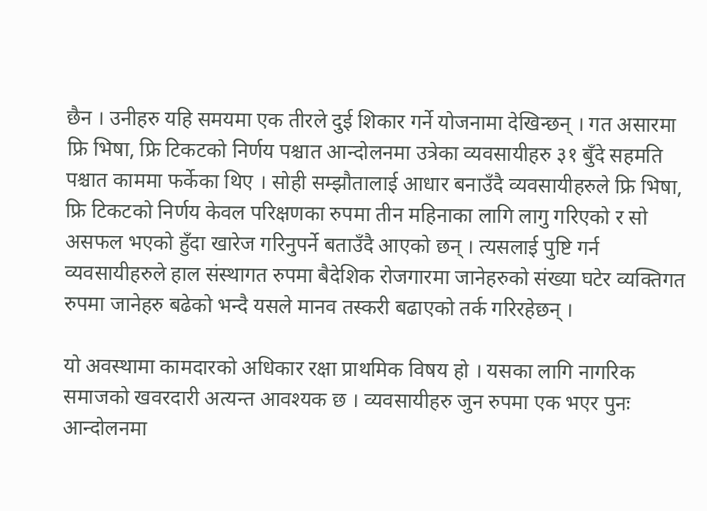छैन । उनीहरु यहि समयमा एक तीरले दुई शिकार गर्ने योजनामा देखिन्छन् । गत असारमा फ्रि भिषा, फ्रि टिकटको निर्णय पश्चात आन्दोलनमा उत्रेका व्यवसायीहरु ३१ बुँदे सहमति पश्चात काममा फर्केका थिए । सोही सम्झौतालाई आधार बनाउँदै व्यवसायीहरुले फ्रि भिषा, फ्रि टिकटको निर्णय केवल परिक्षणका रुपमा तीन महिनाका लागि लागु गरिएको र सो असफल भएको हुँदा खारेज गरिनुपर्ने बताउँदै आएको छन् । त्यसलाई पुष्टि गर्न व्यवसायीहरुले हाल संस्थागत रुपमा बैदेशिक रोजगारमा जानेहरुको संख्या घटेर व्यक्तिगत रुपमा जानेहरु बढेको भन्दै यसले मानव तस्करी बढाएको तर्क गरिरहेछन् ।

यो अवस्थामा कामदारको अधिकार रक्षा प्राथमिक विषय हो । यसका लागि नागरिक समाजको खवरदारी अत्यन्त आवश्यक छ । व्यवसायीहरु जुन रुपमा एक भएर पुनः आन्दोलनमा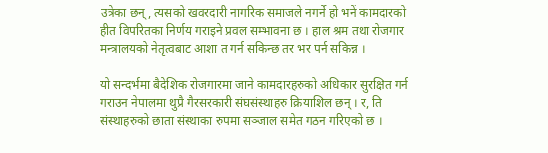उत्रेका छन्, त्यसको खवरदारी नागरिक समाजले नगर्ने हो भनें कामदारको हीत विपरितका निर्णय गराइने प्रवल सम्भावना छ । हाल श्रम तथा रोजगार मन्त्रालयको नेतृत्वबाट आशा त गर्न सकिन्छ तर भर पर्न सकिन्न ।

यो सन्दर्भमा बैदेशिक रोजगारमा जाने कामदारहरुको अधिकार सुरक्षित गर्न गराउन नेपालमा थुप्रै गैरसरकारी संघसंस्थाहरु क्रियाशिल छन् । र, ति संस्थाहरुको छाता संस्थाका रुपमा सञ्जाल समेत गठन गरिएको छ ।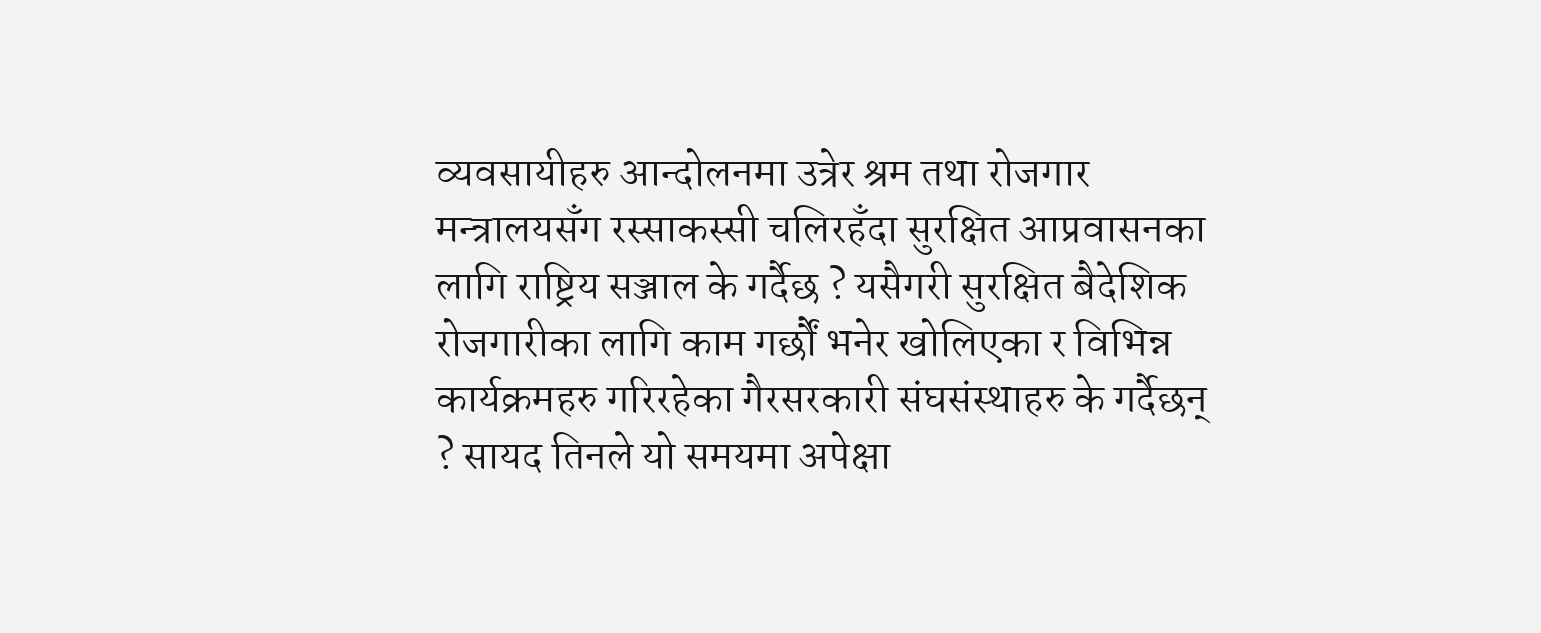व्यवसायीहरु आन्दोलनमा उत्रेर श्रम तथा रोजगार मन्त्रालयसँग रस्साकस्सी चलिरहँदा सुरक्षित आप्रवासनका लागि राष्ट्रिय सञ्जाल के गर्दैछ ? यसैगरी सुरक्षित बैदेशिक रोजगारीका लागि काम गर्छौं भनेर खोलिएका र विभिन्न कार्यक्रमहरु गरिरहेका गैरसरकारी संघसंस्थाहरु के गर्दैछन् ? सायद तिनले यो समयमा अपेक्षा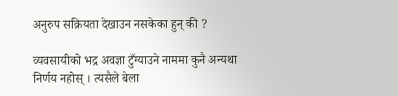अनुरुप सक्रियता देखाउन नसकेका हुन् की ?

व्यवसायीको भद्र अवज्ञा टुँग्याउने नाममा कुनै अन्यथा निर्णय नहोस् । त्यसैले बेला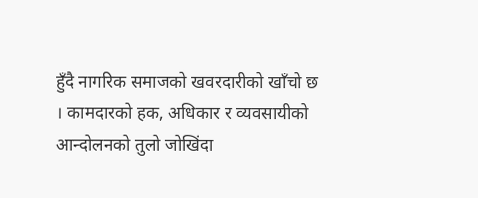हुँदै नागरिक समाजको खवरदारीको खाँचो छ । कामदारको हक, अधिकार र व्यवसायीको आन्दोलनको तुलो जोखिंदा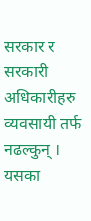सरकार र सरकारी अधिकारीहरु व्यवसायी तर्फ नढल्कुन् । यसका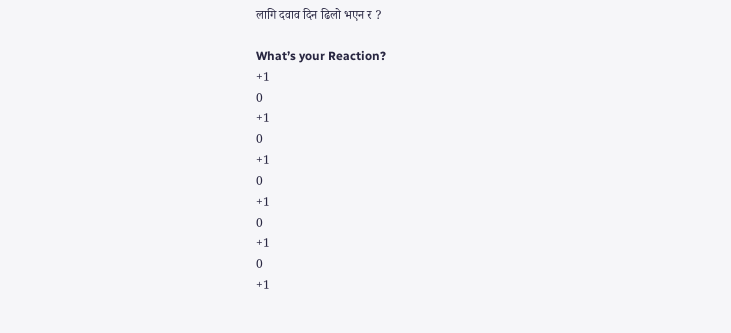लागि दवाव दिन ढिलो भएन र ?

What’s your Reaction?
+1
0
+1
0
+1
0
+1
0
+1
0
+1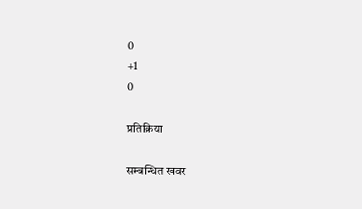0
+1
0

प्रतिक्रिया

सम्बन्धित खवर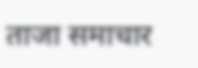ताजा समाचार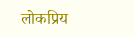लोकप्रिय